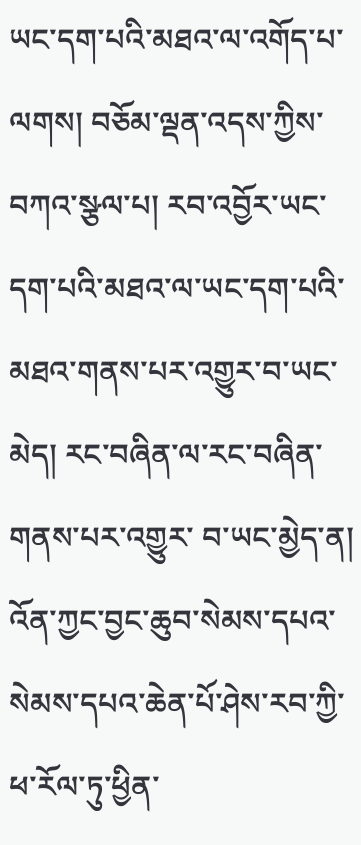ཡང་དག་པའི་མཐའ་ལ་འགོད་པ་ལགས། བཅོམ་ལྡན་འདས་ཀྱིས་བཀའ་སྩལ་པ། རབ་འབྱོར་ཡང་དག་པའི་མཐའ་ལ་ཡང་དག་པའི་མཐའ་གནས་པར་འགྱུར་བ་ཡང་མེད། རང་བཞིན་ལ་རང་བཞིན་གནས་པར་འགྱུར་ བ་ཡང་མྱེད་ན། འོན་ཀྱང་བྱང་ཆུབ་སེམས་དཔའ་སེམས་དཔའ་ཆེན་པོ་ཤེས་རབ་ཀྱི་ཕ་རོལ་ཏུ་ཕྱིན་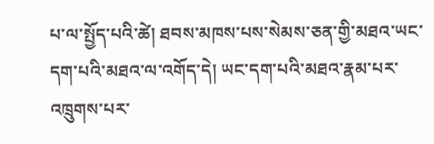པ་ལ་སྤྱོད་པའི་ཚེ། ཐབས་མཁས་པས་སེམས་ཅན་གྱི་མཐའ་ཡང་དག་པའི་མཐའ་ལ་འགོད་དེ། ཡང་དག་པའི་མཐའ་རྣམ་པར་འཁྲུགས་པར་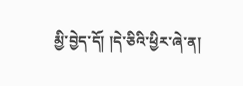མྱི་བྱེད་དོ། །དེ་ཅིའི་ཕྱིར་ཞེ་ན།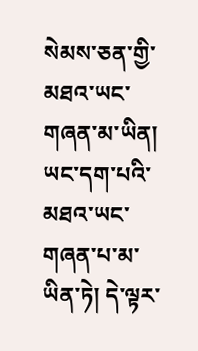སེམས་ཅན་གྱི་མཐའ་ཡང་གཞན་མ་ཡིན། ཡང་དག་པའི་མཐའ་ཡང་གཞན་པ་མ་ཡིན་ཏེ། དེ་ལྟར་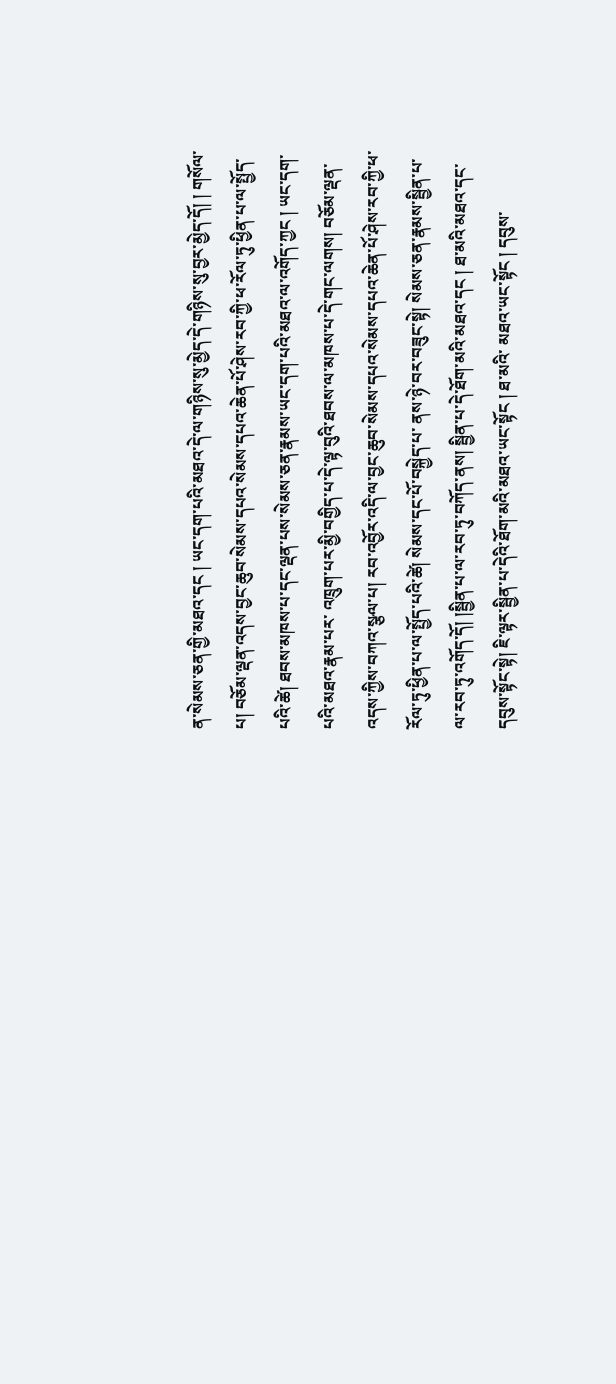ན་སེམས་ཅན་གྱི་མཐའ་དང ། ཡང་དག་པའི་མཐའ་དེ་ལ་གཉིས་སུ་མྱེད་དེ་གཉིས་སུ་བྱར་མྱེད་དོ། ། གསོལ་པ། བཅོམ་ལྡན་འདས་བྱང་ཆུབ་སེམས་དཔའ་སེམས་དཔའ་ཆེན་པོ་ཤེས་རབ་ཀྱི་ཕ་རོལ་ཏུ་ཕྱིན་པ་ལ་སྤྱོད་པའི་ཚེ། ཐབས་མཁས་པ་དང་ལྡན་པས་སེམས་ཅན་རྣམས་ཡང་དག་པའི་མཐའ་ལ་འགོད་ཀྱང ། ཡང་དག་པའི་མཐའ་རྣམ་པར་ འཁྲུག་པར་མྱི་བགྱིད་པ་དེ་ལྟ་བུའི་ཐབས་ལ་མཁས་པ་དེ་གང་ལགས། བཅོམ་ལྡན་འདས་ཀྱིས་བཀའ་སྩལ་པ། རབ་འབྱོར་འདི་ལ་བྱང་ཆུབ་སེམས་དཔའ་སེམས་དཔའ་ཆེན་པོ་ཤེས་རབ་ཀྱི་ཕ་རོལ་ཏུ་ཕྱིན་པ་ལ་སྤྱོད་པའི་ཚེ། སེམས་དང་པོ་བསྐྱེད་པ་ ནས་ཉེ་བར་བཟུང་སྟེ། སེམས་ཅན་རྣམས་སྦྱིན་པ་ལ་རབ་ཏུ་འགོད་དོ། །སྦྱིན་པ་ལ་རབ་ཏུ་བཀོད་ནས། སྦྱིན་པ་དེ་ཐོག་མའི་མཐའ་དང ། ཐ་མའི་མཐའ་དང་དབུས་སྟོང་སྟེ། ཇི་ལྟར་སྦྱིན་པ་དེའི་ཐོག་མའི་མཐའ་ཡང་སྟོང ། ཐ་མའི་ མཐའ་ཡང་སྟོང ། དབུས་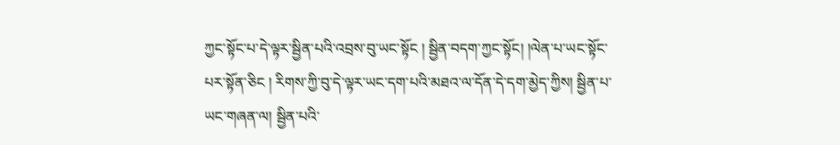ཀྱང་སྟོང་པ་དེ་ལྟར་སྦྱིན་པའི་འབྲས་བུ་ཡང་སྟོང ། སྦྱིན་བདག་ཀྱང་སྟོང། །ལེན་པ་ཡང་སྟོང་པར་སྟོན་ཅིང ། རིགས་ཀྱི་བུ་དེ་ལྟར་ཡང་དག་པའི་མཐའ་ལ་དོན་དེ་དག་མྱེད་ཀྱིས། སྦྱིན་པ་ཡང་གཞན་ལ། སྦྱིན་པའི་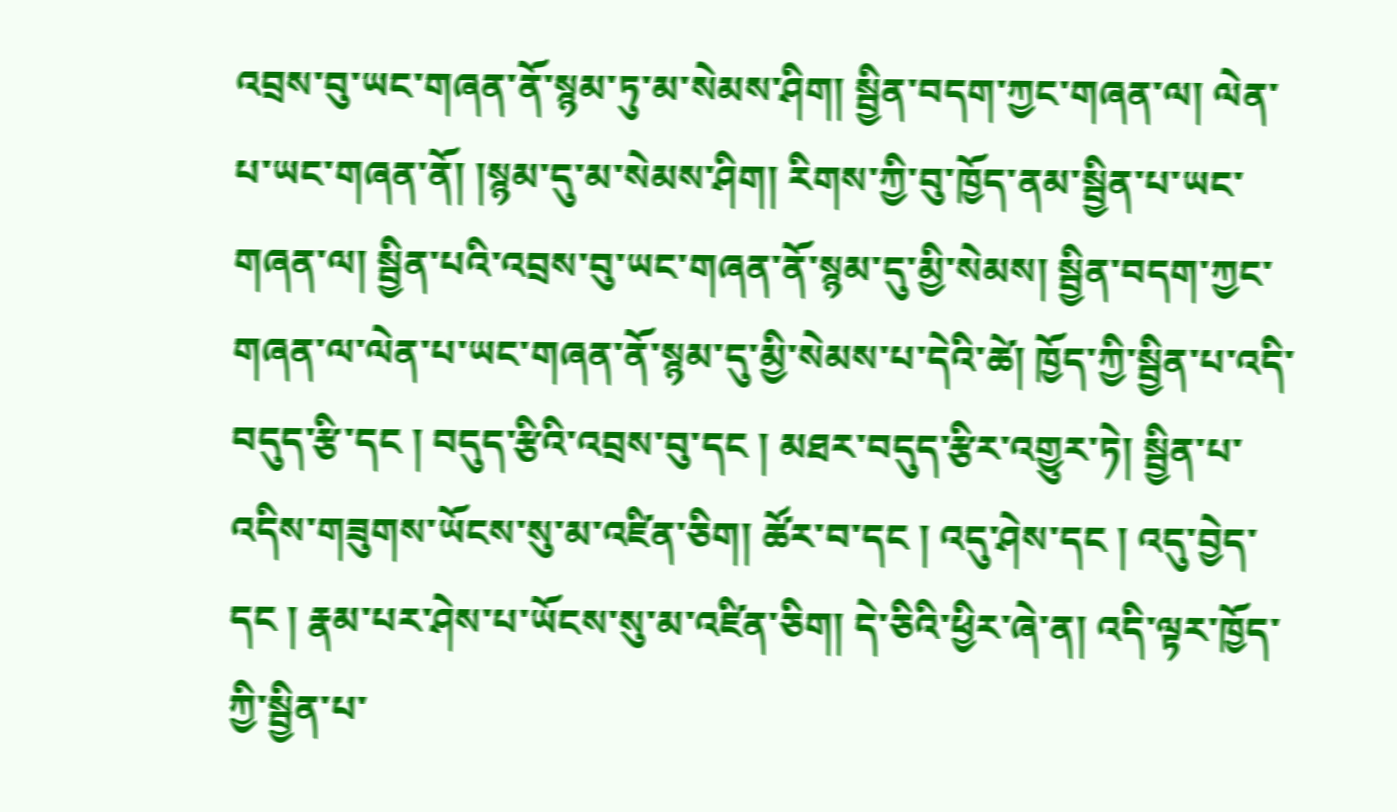འབྲས་བུ་ཡང་གཞན་ནོ་སྙམ་ཏུ་མ་སེམས་ཤིག། སྦྱིན་བདག་ཀྱང་གཞན་ལ། ལེན་པ་ཡང་གཞན་ནོ། །སྙམ་དུ་མ་སེམས་ཤིག། རིགས་ཀྱི་བུ་ཁྱོད་ནམ་སྦྱིན་པ་ཡང་གཞན་ལ། སྦྱིན་པའི་འབྲས་བུ་ཡང་གཞན་ནོ་སྙམ་དུ་མྱི་སེམས། སྦྱིན་བདག་ཀྱང་གཞན་ལ་ལེན་པ་ཡང་གཞན་ནོ་སྙམ་དུ་མྱི་སེམས་པ་དེའི་ཚེ། ཁྱོད་ཀྱི་སྦྱིན་པ་འདི་བདུད་རྩི་དང ། བདུད་རྩིའི་འབྲས་བུ་དང ། མཐར་བདུད་རྩིར་འགྱུར་ཏེ། སྦྱིན་པ་འདིས་གཟུགས་ཡོངས་སུ་མ་འཛིན་ཅིག། ཚོར་བ་དང ། འདུ་ཤེས་དང ། འདུ་བྱེད་དང ། རྣམ་པར་ཤེས་པ་ཡོངས་སུ་མ་འཛིན་ཅིག། དེ་ཅིའི་ཕྱིར་ཞེ་ན། འདི་ལྟར་ཁྱོད་ཀྱི་སྦྱིན་པ་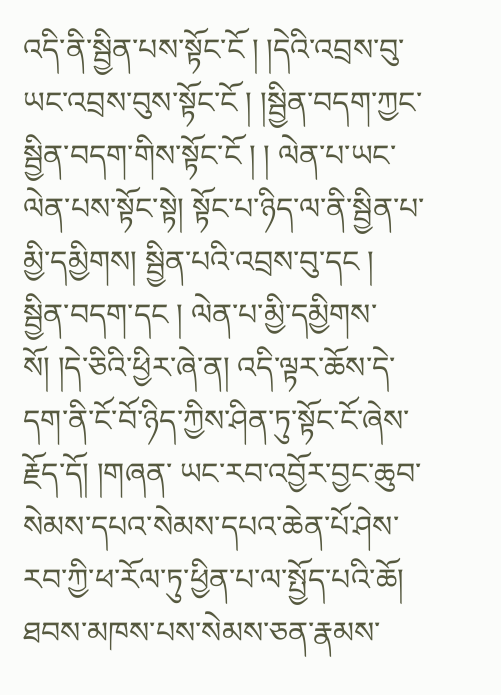འདི་ནི་སྦྱིན་པས་སྟོང་ངོ ། །དེའི་འབྲས་བུ་ཡང་འབྲས་བུས་སྟོང་ངོ ། །སྦྱིན་བདག་ཀྱང་སྦྱིན་བདག་གིས་སྟོང་ངོ ། ། ལེན་པ་ཡང་ལེན་པས་སྟོང་སྟེ། སྟོང་པ་ཉིད་ལ་ནི་སྦྱིན་པ་མྱི་དམྱིགས། སྦྱིན་པའི་འབྲས་བུ་དང ། སྦྱིན་བདག་དང ། ལེན་པ་མྱི་དམྱིགས་སོ། །དེ་ཅིའི་ཕྱིར་ཞེ་ན། འདི་ལྟར་ཆོས་དེ་དག་ནི་ངོ་བོ་ཉིད་ཀྱིས་ཤིན་ཏུ་སྟོང་ངོ་ཞེས་རྗོད་དོ། །གཞན་ ཡང་རབ་འབྱོར་བྱང་ཆུབ་སེམས་དཔའ་སེམས་དཔའ་ཆེན་པོ་ཤེས་རབ་ཀྱི་ཕ་རོལ་ཏུ་ཕྱིན་པ་ལ་སྤྱོད་པའི་ཆོ། ཐབས་མཁས་པས་སེམས་ཅན་རྣམས་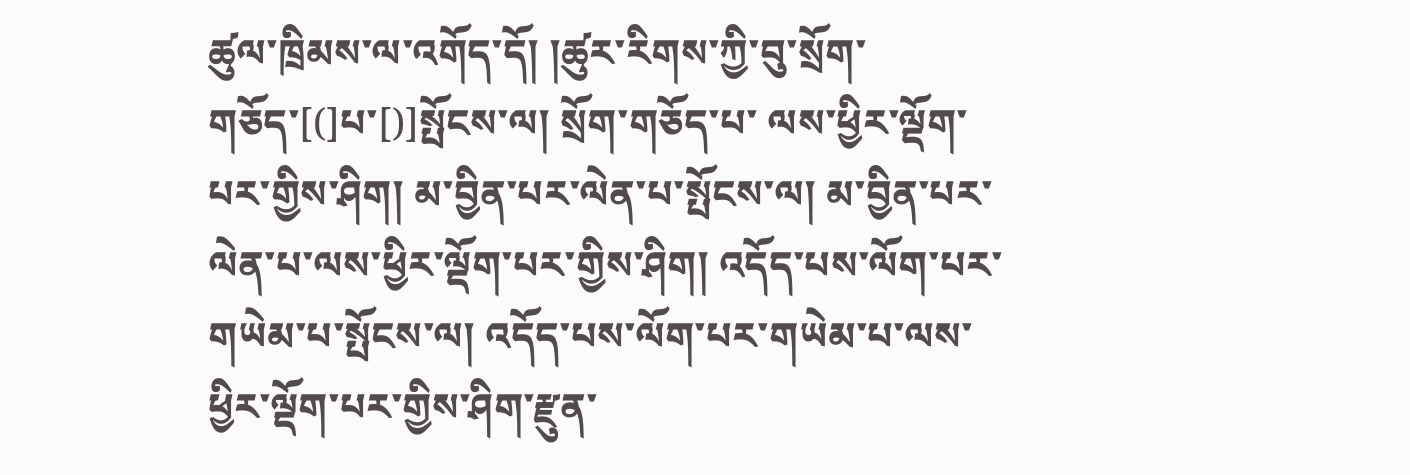ཚུལ་ཁྲིམས་ལ་འགོད་དོ། །ཚུར་རིགས་ཀྱི་བུ་སྲོག་གཅོད་[(]པ་[)]སྤོངས་ལ། སྲོག་གཅོད་པ་ ལས་ཕྱིར་ལྡོག་པར་གྱིས་ཤིག། མ་བྱིན་པར་ལེན་པ་སྤོངས་ལ། མ་བྱིན་པར་ལེན་པ་ལས་ཕྱིར་ལྡོག་པར་གྱིས་ཤིག། འདོད་པས་ལོག་པར་གཡེམ་པ་སྤོངས་ལ། འདོད་པས་ལོག་པར་གཡེམ་པ་ལས་ཕྱིར་ལྡོག་པར་གྱིས་ཤིག་རྫུན་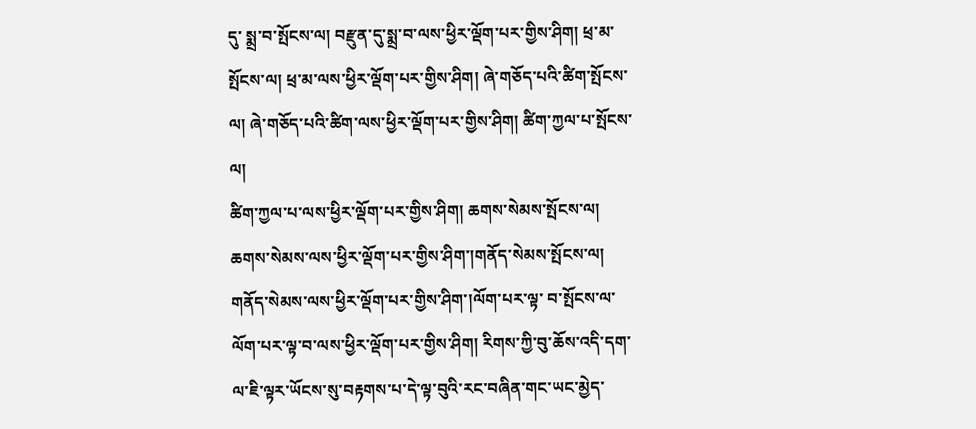དུ་ སྨྲ་བ་སྤོངས་ལ། བརྫུན་དུ་སྨྲ་བ་ལས་ཕྱིར་ལྡོག་པར་གྱིས་ཤིག། ཕྲ་མ་སྤོངས་ལ། ཕྲ་མ་ལས་ཕྱིར་ལྡོག་པར་གྱིས་ཤིག། ཞེ་གཅོད་པའི་ཚིག་སྤོངས་ལ། ཞེ་གཅོད་པའི་ཚིག་ལས་ཕྱིར་ལྡོག་པར་གྱིས་ཤིག། ཚིག་ཀྱལ་པ་སྤོངས་ལ།
ཚིག་ཀྱལ་པ་ལས་ཕྱིར་ལྡོག་པར་གྱིས་ཤིག། ཆགས་སེམས་སྤོངས་ལ། ཆགས་སེམས་ལས་ཕྱིར་ལྡོག་པར་གྱིས་ཤིག་།གནོད་སེམས་སྤོངས་ལ། གནོད་སེམས་ལས་ཕྱིར་ལྡོག་པར་གྱིས་ཤིག་།ལོག་པར་ལྟ་ བ་སྤོངས་ལ་ལོག་པར་ལྟ་བ་ལས་ཕྱིར་ལྡོག་པར་གྱིས་ཤིག། རིགས་ཀྱི་བུ་ཆོས་འདི་དག་ལ་ཇི་ལྟར་ཡོངས་སུ་བརྟགས་པ་དེ་ལྟ་བུའི་རང་བཞིན་གང་ཡང་མྱེད་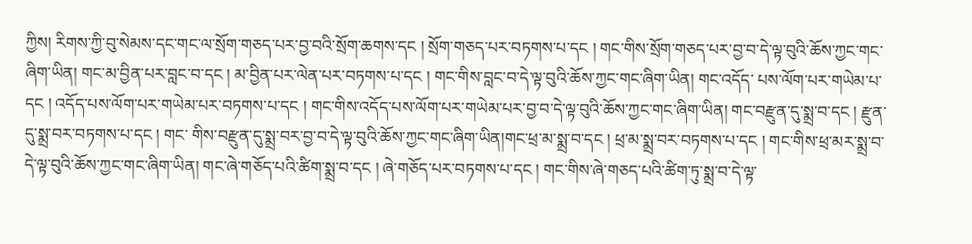ཀྱིས། རིགས་ཀྱི་བུ་སེམས་དང་གང་ལ་སྲོག་གཅད་པར་བྱ་བའི་སྲོག་ཆགས་དང ། སྲོག་གཅད་པར་བཏགས་པ་དང ། གང་གིས་སྲོག་གཅད་པར་བྱ་བ་དེ་ལྟ་བུའི་ཆོས་ཀྱང་གང་ཞིག་ཡིན། གང་མ་བྱིན་པར་བླང་བ་དང ། མ་བྱིན་པར་ལེན་པར་བཏགས་པ་དང ། གང་གིས་བླང་བ་དེ་ལྟ་བུའི་ཆོས་ཀྱང་གང་ཞིག་ཡིན། གང་འདོད་ པས་ལོག་པར་གཡེམ་པ་དང ། འདོད་པས་ལོག་པར་གཡེམ་པར་བཏགས་པ་དང ། གང་གིས་འདོད་པས་ལོག་པར་གཡེམ་པར་བྱ་བ་དེ་ལྟ་བུའི་ཆོས་ཀྱང་གང་ཞིག་ཡིན། གང་བརྫུན་དུ་སྨྲ་བ་དང ། རྫུན་དུ་སྨྲ་བར་བཏགས་པ་དང ། གང་ གིས་བརྫུན་དུ་སྨྲ་བར་བྱ་བ་དེ་ལྟ་བུའི་ཆོས་ཀྱང་གང་ཞིག་ཡིན།གང་ཕྲ་མ་སྨྲ་བ་དང ། ཕྲ་མ་སྨྲ་བར་བཏགས་པ་དང ། གང་གིས་ཕྲ་མར་སྨྲ་བ་དེ་ལྟ་བུའི་ཆོས་ཀྱང་གང་ཞིག་ཡིན། གང་ཞེ་གཅོད་པའི་ཚིག་སྨྲ་བ་དང ། ཞེ་གཅོད་པར་བཏགས་པ་དང ། གང་གིས་ཞེ་གཅད་པའི་ཚིག་ཏུ་སྨྲ་བ་དེ་ལྟ་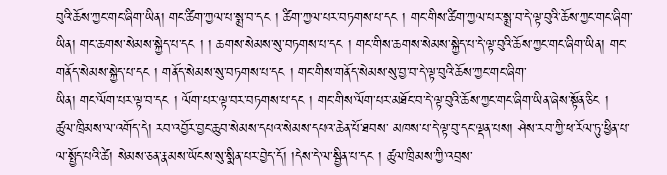བུའི་ཆོས་ཀྱང་གང་ཞིག་ཡིན། གང་ཚིག་ཀྱལ་པ་སྨྲ་བ་དང ། ཚིག་ཀྱལ་པར་བཏགས་པ་དང ། གང་གིས་ཚིག་ཀྱལ་པར་སྨྲ་བ་དེ་ལྟ་བུའི་ཆོས་ཀྱང་གང་ཞིག་ཡིན། གང་ཆགས་སེམས་སྐྱེད་པ་དང ། ། ཆགས་སེམས་སུ་བཏགས་པ་དང ། གང་གིས་ཆགས་སེམས་སྐྱེད་པ་དེ་ལྟ་བུའི་ཆོས་ཀྱང་གང་ཞིག་ཡིན། གང་གནོད་སེམས་སྐྱེད་པ་དང ། གནོད་སེམས་སུ་བཏགས་པ་དང ། གང་གིས་གནོད་སེམས་སུ་བྱ་བ་དེ་ལྟ་བུའི་ཆོས་ཀྱང་གང་ཞིག་
ཡིན། གང་ལོག་པར་ལྟ་བ་དང ། ལོག་པར་ལྟ་བར་བཏགས་པ་དང ། གང་གིས་ལོག་པར་མཐོང་བ་དེ་ལྟ་བུའི་ཆོས་ཀྱང་གང་ཞིག་ཡིན་ཞེས་སྟོན་ཅིང ། ཚུལ་ཁྲིམས་ལ་འགོད་དེ། རབ་འབྱོར་བྱང་ཆུབ་སེམས་དཔའ་སེམས་དཔའ་ཆེན་པོ་ཐབས་ མཁས་པ་དེ་ལྟ་བུ་དང་ལྡན་པས། ཤེས་རབ་ཀྱི་ཕ་རོལ་ཏུ་ཕྱིན་པ་ལ་སྤྱོད་པའི་ཚེ། སེམས་ཅན་རྣམས་ཡོངས་སུ་སྨིན་པར་བྱེད་དོ། །དེས་དེ་ལ་སྦྱིན་པ་དང ། ཚུལ་ཁྲིམས་ཀྱི་འབྲས་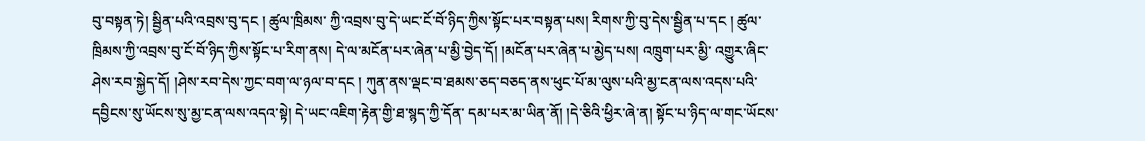བུ་བསྟན་ཏེ། སྦྱིན་པའི་འབྲས་བུ་དང ། ཚུལ་ཁྲིམས་ ཀྱི་འབྲས་བུ་དེ་ཡང་ངོ་བོ་ཉིད་ཀྱིས་སྟོང་པར་བསྟན་པས། རིགས་ཀྱི་བུ་དེས་སྦྱིན་པ་དང ། ཚུལ་ཁྲིམས་ཀྱི་འབྲས་བུ་ངོ་བོ་ཉིད་ཀྱིས་སྟོང་པ་རིག་ནས། དེ་ལ་མངོན་པར་ཞེན་པ་མྱི་བྱེད་དོ། །མངོན་པར་ཞེན་པ་མྱེད་པས། འཁྲུག་པར་མྱི་ འགྱུར་ཞིང་ཤེས་རབ་སྐྱེད་དོ། །ཤེས་རབ་དེས་ཀྱང་བག་ལ་ཉལ་བ་དང ། ཀུན་ནས་ལྡང་བ་ཐམས་ཅད་བཅད་ནས་ཕུང་པོ་མ་ལུས་པའི་མྱ་ངན་ལས་འདས་པའི་དབྱིངས་སུ་ཡོངས་སུ་མྱ་ངན་ལས་འདའ་སྟེ། དེ་ཡང་འཇིག་རྟེན་གྱི་ཐ་སྙད་ཀྱི་དོན་ དམ་པར་མ་ཡིན་ནོ། །དེ་ཅིའི་ཕྱིར་ཞེ་ན། སྟོང་པ་ཉིད་ལ་གང་ཡོངས་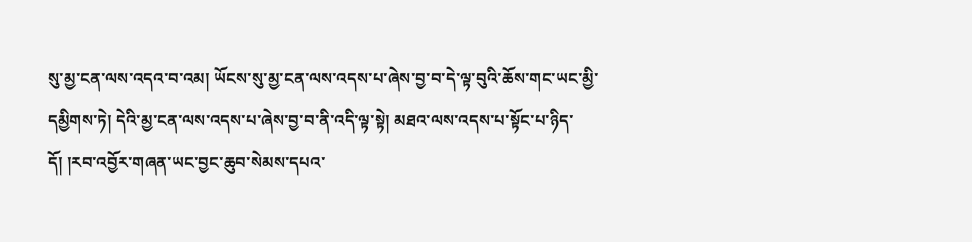སུ་མྱ་ངན་ལས་འདའ་བ་འམ། ཡོངས་སུ་མྱ་ངན་ལས་འདས་པ་ཞེས་བྱ་བ་དེ་ལྟ་བུའི་ཆོས་གང་ཡང་མྱི་དམྱིགས་ཏེ། དེའི་མྱ་ངན་ལས་འདས་པ་ཞེས་བྱ་བ་ནི་འདི་ལྟ་སྟེ། མཐའ་ལས་འདས་པ་སྟོང་པ་ཉིད་དོ། །རབ་འབྱོར་གཞན་ཡང་བྱང་ཆུབ་སེམས་དཔའ་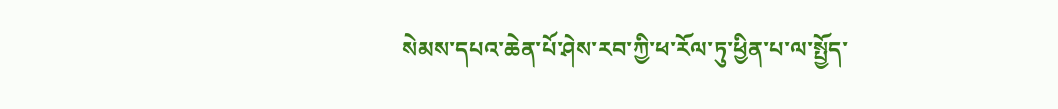སེམས་དཔའ་ཆེན་པོ་ཤེས་རབ་ཀྱི་ཕ་རོལ་ཏུ་ཕྱིན་པ་ལ་སྤྱོད་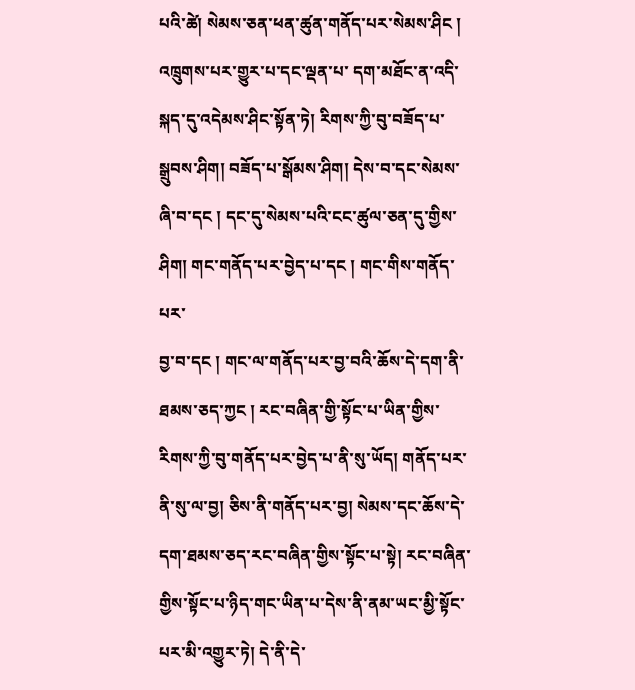པའི་ཚེ། སེམས་ཅན་ཕན་ཚུན་གནོད་པར་སེམས་ཤིང ། འཁྲུགས་པར་གྱུར་པ་དང་ལྡན་པ་ དག་མཐོང་ན་འདི་སྐད་དུ་འདེམས་ཤིང་སྟོན་ཏེ། རིགས་ཀྱི་བུ་བཟོད་པ་སྒྲུབས་ཤིག། བཟོད་པ་སྒོམས་ཤིག། དེས་བ་དང་སེམས་ཞི་བ་དང ། དང་དུ་སེམས་པའི་ངང་ཚུལ་ཅན་དུ་གྱིས་ཤིག། གང་གནོད་པར་བྱེད་པ་དང ། གང་གིས་གནོད་པར་
བྱ་བ་དང ། གང་ལ་གནོད་པར་བྱ་བའི་ཆོས་དེ་དག་ནི་ཐམས་ཅད་ཀྱང ། རང་བཞིན་གྱི་སྟོང་པ་ཡིན་གྱིས་རིགས་ཀྱི་བུ་གནོད་པར་བྱེད་པ་ནི་སུ་ཡོད། གནོད་པར་ནི་སུ་ལ་བྱ། ཅིས་ནི་གནོད་པར་བྱ། སེམས་དང་ཆོས་དེ་ དག་ཐམས་ཅད་རང་བཞིན་གྱིས་སྟོང་པ་སྟེ། རང་བཞིན་གྱིས་སྟོང་པ་ཉིད་གང་ཡིན་པ་དེས་ནི་ནམ་ཡང་མྱི་སྟོང་པར་མི་འགྱུར་ཏེ། དེ་ནི་དེ་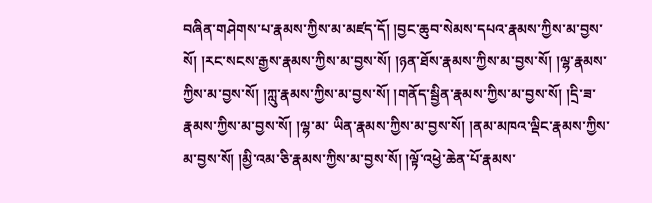བཞིན་གཤེགས་པ་རྣམས་ཀྱིས་མ་མཛད་དོ། །བྱང་ཆུབ་སེམས་དཔའ་རྣམས་ཀྱིས་མ་བྱས་ སོ། །རང་སངས་རྒྱས་རྣམས་ཀྱིས་མ་བྱས་སོ། །ཉན་ཐོས་རྣམས་ཀྱིས་མ་བྱས་སོ། །ལྷ་རྣམས་ཀྱིས་མ་བྱས་སོ། །ཀླུ་རྣམས་ཀྱིས་མ་བྱས་སོ། །གནོད་སྦྱིན་རྣམས་ཀྱིས་མ་བྱས་སོ། །དྲི་ཟ་རྣམས་ཀྱིས་མ་བྱས་སོ། །ལྷ་མ་ ཡིན་རྣམས་ཀྱིས་མ་བྱས་སོ། །ནམ་མཁའ་ལྡིང་རྣམས་ཀྱིས་མ་བྱས་སོ། །མྱི་འམ་ཅི་རྣམས་ཀྱིས་མ་བྱས་སོ། །ལྟོ་འཕྱེ་ཆེན་པོ་རྣམས་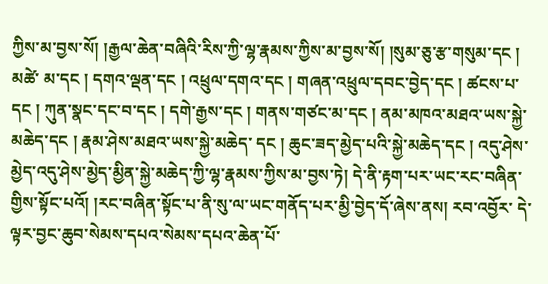ཀྱིས་མ་བྱས་སོ། །རྒྱལ་ཆེན་བཞིའི་རིས་ཀྱི་ལྷ་རྣམས་ཀྱིས་མ་བྱས་སོ། །སུམ་ཅུ་རྩ་གསུམ་དང ། མཚེ་ མ་དང ། དགའ་ལྡན་དང ། འཕྲུལ་དགའ་དང ། གཞན་འཕྲུལ་དབང་བྱེད་དང ། ཚངས་པ་དང ། ཀུན་སྣང་དང་བ་དང ། དགེ་རྒྱས་དང ། གནས་གཙང་མ་དང ། ནམ་མཁའ་མཐའ་ཡས་སྐྱེ་མཆེད་དང ། རྣམ་ཤེས་མཐའ་ཡས་སྐྱེ་མཆེད་ དང ། ཆུང་ཟད་མྱེད་པའི་སྐྱེ་མཆེད་དང ། འདུ་ཤེས་མྱེད་འདུ་ཤེས་མྱེད་མྱིན་སྐྱེ་མཆེད་ཀྱི་ལྷ་རྣམས་ཀྱིས་མ་བྱས་ཏེ། དེ་ནི་རྟག་པར་ཡང་རང་བཞིན་གྱིས་སྟོང་པའོ། །རང་བཞིན་སྟོང་པ་ནི་སུ་ལ་ཡང་གནོད་པར་མྱི་བྱེད་དོ་ཞེས་ནས། རབ་འབྱོར་ དེ་ལྟར་བྱང་ཆུབ་སེམས་དཔའ་སེམས་དཔའ་ཆེན་པོ་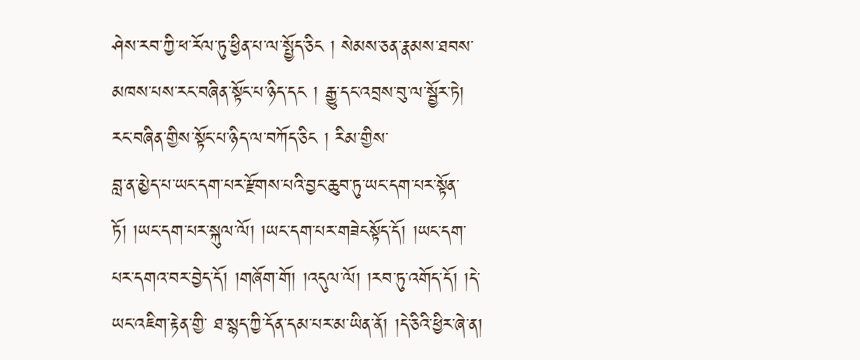ཤེས་རབ་ཀྱི་ཕ་རོལ་ཏུ་ཕྱིན་པ་ལ་སྤྱོད་ཅིང ། སེམས་ཅན་རྣམས་ཐབས་མཁས་པས་རང་བཞིན་སྟོང་པ་ཉིད་དང ། རྒྱུ་དང་འབྲས་བུ་ལ་སྦྱོར་ཏེ། རང་བཞིན་གྱིས་སྟོང་པ་ཉིད་ལ་བཀོད་ཅིང ། རིམ་གྱིས་
བླ་ན་མྱེད་པ་ཡང་དག་པར་རྫོགས་པའི་བྱང་ཆུབ་ཏུ་ཡང་དག་པར་སྟོན་ཏོ། །ཡང་དག་པར་སྐུལ་ལོ། །ཡང་དག་པར་གཟེངསྟོད་དོ། །ཡང་དག་པར་དགའ་བར་བྱེད་དོ། །གཞོག་གོ། །འདུལ་ལོ། །རབ་ཏུ་འགོད་དོ། །དེ་ཡང་འཇིག་རྟེན་གྱི་ ཐ་སྙད་ཀྱི་དོན་དམ་པར་མ་ཡིན་ནོ། །དེ་ཅིའི་ཕྱིར་ཞེ་ན།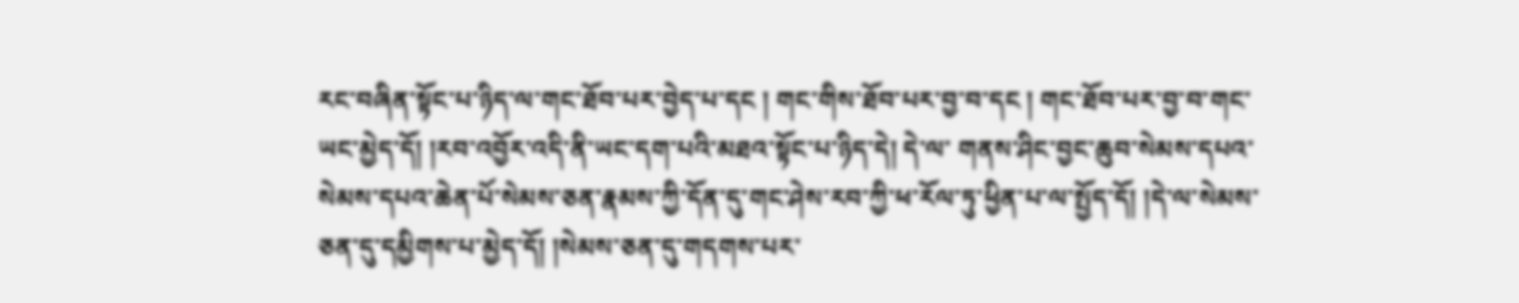རང་བཞིན་སྟོང་པ་ཉིད་ལ་གང་ཐོབ་པར་བྱེད་པ་དང ། གང་གིས་ཐོབ་པར་བྱ་བ་དང ། གང་ཐོབ་པར་བྱ་བ་གང་ཡང་མྱེད་དོ། །རབ་འབྱོར་འདི་ནི་ཡང་དག་པའི་མཐའ་སྟོང་པ་ཉིད་དེ། དེ་ལ་ གནས་ཤིང་བྱང་ཆུབ་སེམས་དཔའ་སེམས་དཔའ་ཆེན་པོ་སེམས་ཅན་རྣམས་ཀྱི་དོན་དུ་གང་ཤེས་རབ་ཀྱི་ཕ་རོལ་ཏུ་ཕྱིན་པ་ལ་སྤྱོད་དོ། །དེ་ལ་སེམས་ཅན་དུ་དམྱིགས་པ་མྱེད་དོ། །སེམས་ཅན་དུ་གདགས་པར་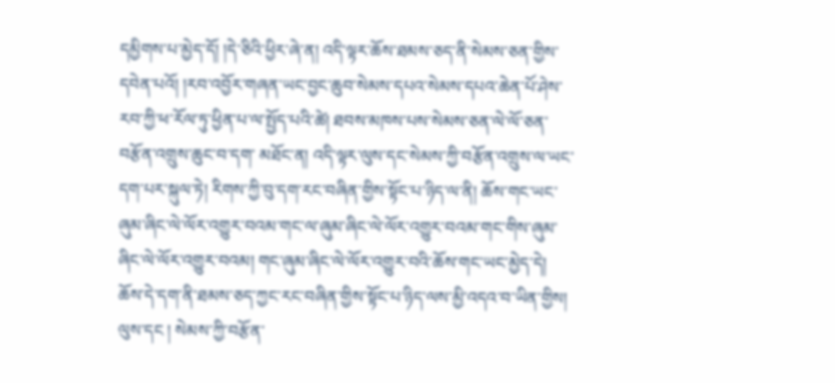དམྱིགས་པ་མྱེད་དོ། །དེ་ཅིའི་ཕྱིར་ཞེ་ན། འདི་ལྟར་ཆོས་ཐམས་ཅད་ནི་སེམས་ཅན་གྱིས་དབེན་པའོ། །རབ་འབྱོར་གཞན་ཡང་བྱང་ཆུབ་སེམས་དཔའ་སེམས་དཔའ་ཆེན་པོ་ཤེས་རབ་ཀྱི་ཕ་རོལ་ཏུ་ཕྱིན་པ་ལ་སྤྱོད་པའི་ཚེ། ཐབས་མཁས་པས་སེམས་ཅན་ལེ་ལོ་ཅན་བརྩོན་འགྲུས་ཆུང་བ་དག་ མཐོང་ན། འདི་ལྟར་ལུས་དང་སེམས་ཀྱི་བརྩོན་འགྲུས་ལ་ཡང་དག་པར་སྐུལ་ཏེ། རིགས་ཀྱི་བུ་དག་རང་བཞིན་གྱིས་སྟོང་པ་ཉིད་ལ་ནི། ཆོས་གང་ཡང་ཞུམ་ཞིང་ལེ་ལོར་འགྱུར་བའམ་གང་ལ་ཞུམ་ཞིང་ལེ་ལོར་འགྱུར་བའམ་གང་གིས་ཞུམ་ཞིང་ལེ་ལོར་འགྱུར་བའམ། གང་ཞུམ་ཞིང་ལེ་ལོར་འགྱུར་བའི་ཆོས་གང་ཡང་མྱེད་དེ། ཆོས་དེ་དག་ནི་ཐམས་ཅད་ཀྱང་རང་བཞིན་གྱིས་སྟོང་པ་ཉིད་ལས་མྱི་འདའ་བ་ཡིན་གྱིས། ལུས་དང ། སེམས་ཀྱི་བརྩོན་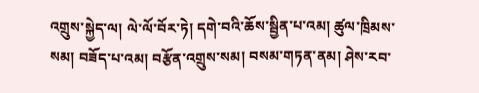འགྲུས་སྐྱེད་ལ། ལེ་ལོ་བོར་ཏེ། དགེ་བའི་ཆོས་སྦྱིན་པ་འམ། ཚུལ་ཁྲིམས་ སམ། བཟོད་པ་འམ། བརྩོན་འགྲུས་སམ། བསམ་གཏན་ནམ། ཤེས་རབ་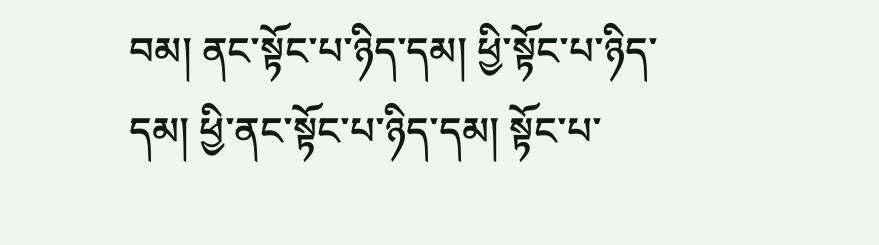བམ། ནང་སྟོང་པ་ཉིད་དམ། ཕྱི་སྟོང་པ་ཉིད་དམ། ཕྱི་ནང་སྟོང་པ་ཉིད་དམ། སྟོང་པ་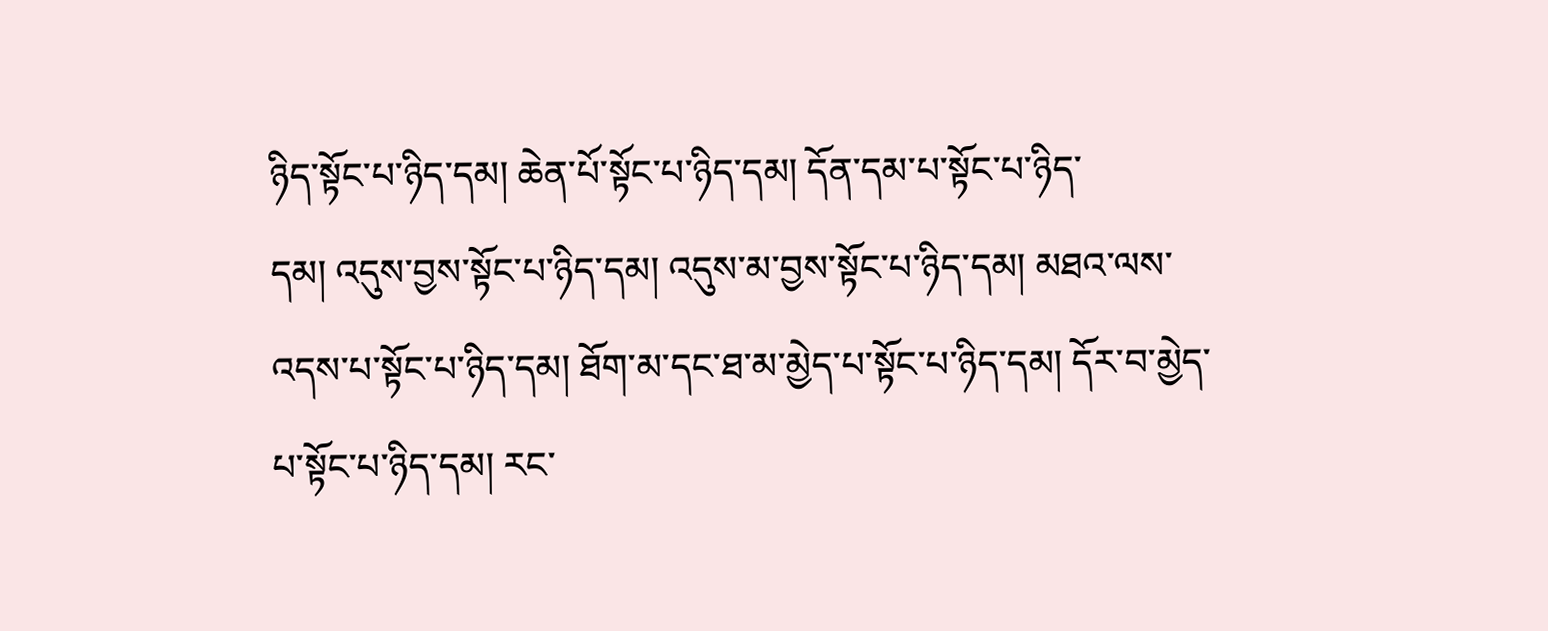ཉིད་སྟོང་པ་ཉིད་དམ། ཆེན་པོ་སྟོང་པ་ཉིད་དམ། དོན་དམ་པ་སྟོང་པ་ཉིད་
དམ། འདུས་བྱས་སྟོང་པ་ཉིད་དམ། འདུས་མ་བྱས་སྟོང་པ་ཉིད་དམ། མཐའ་ལས་འདས་པ་སྟོང་པ་ཉིད་དམ། ཐོག་མ་དང་ཐ་མ་མྱེད་པ་སྟོང་པ་ཉིད་དམ། དོར་བ་མྱེད་པ་སྟོང་པ་ཉིད་དམ། རང་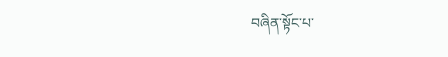བཞིན་སྟོང་པ་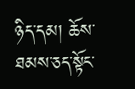ཉིད་དམ། ཆོས་ཐམས་ཅད་སྟོང་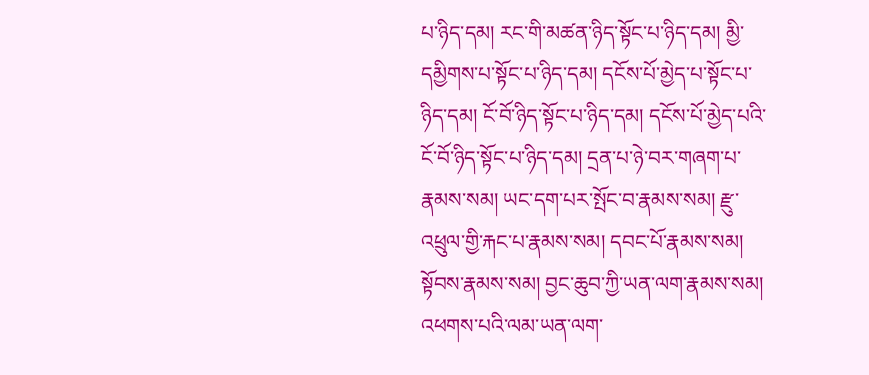པ་ཉིད་དམ། རང་གི་མཚན་ཉིད་སྟོང་པ་ཉིད་དམ། མྱི་དམྱིགས་པ་སྟོང་པ་ཉིད་དམ། དངོས་པོ་མྱེད་པ་སྟོང་པ་ཉིད་དམ། ངོ་བོ་ཉིད་སྟོང་པ་ཉིད་དམ། དངོས་པོ་མྱེད་པའི་ངོ་བོ་ཉིད་སྟོང་པ་ཉིད་དམ། དྲན་པ་ཉེ་བར་གཞག་པ་ རྣམས་སམ། ཡང་དག་པར་སྤོང་བ་རྣམས་སམ། རྫུ་འཕྲུལ་གྱི་རྐང་པ་རྣམས་སམ། དབང་པོ་རྣམས་སམ། སྟོབས་རྣམས་སམ། བྱང་ཆུབ་ཀྱི་ཡན་ལག་རྣམས་སམ། འཕགས་པའི་ལམ་ཡན་ལག་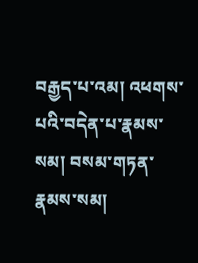བརྒྱད་པ་འམ། འཕགས་ པའི་བདེན་པ་རྣམས་སམ། བསམ་གཏན་རྣམས་སམ།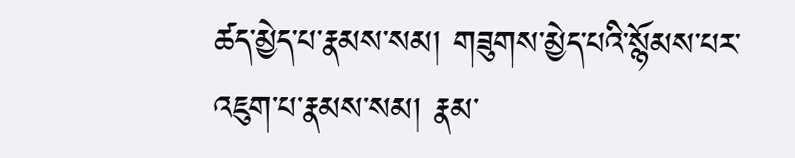ཚད་མྱེད་པ་རྣམས་སམ། གཟུགས་མྱེད་པའི་སྙོམས་པར་འཇུག་པ་རྣམས་སམ། རྣམ་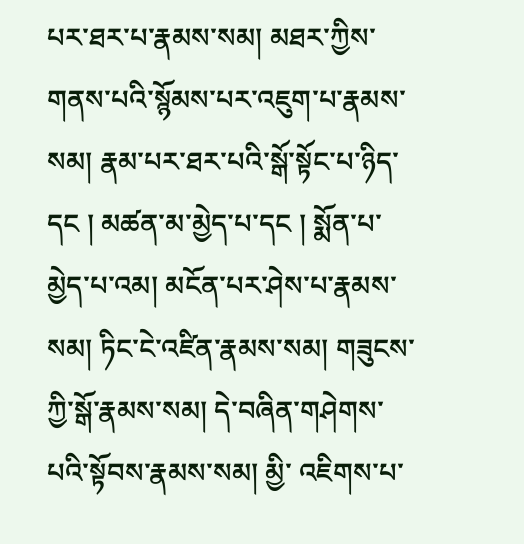པར་ཐར་པ་རྣམས་སམ། མཐར་ཀྱིས་གནས་པའི་སྙོམས་པར་འཇུག་པ་རྣམས་ སམ། རྣམ་པར་ཐར་པའི་སྒོ་སྟོང་པ་ཉིད་དང ། མཚན་མ་མྱེད་པ་དང ། སྨོན་པ་མྱེད་པ་འམ། མངོན་པར་ཤེས་པ་རྣམས་སམ། ཏིང་ངེ་འཛིན་རྣམས་སམ། གཟུངས་ཀྱི་སྒོ་རྣམས་སམ། དེ་བཞིན་གཤེགས་པའི་སྟོབས་རྣམས་སམ། མྱི་ འཇིགས་པ་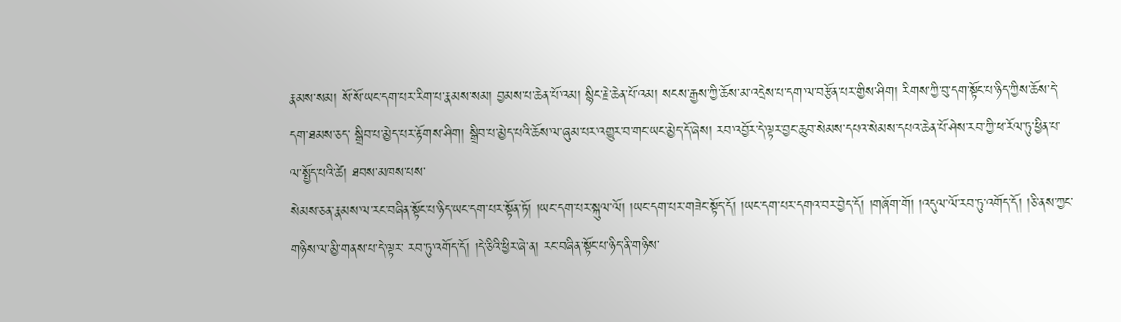རྣམས་སམ། སོ་སོ་ཡང་དག་པར་རིག་པ་རྣམས་སམ། བྱམས་པ་ཆེན་པོ་འམ། སྙིང་རྗེ་ཆེན་པོ་འམ། སངས་རྒྱས་ཀྱི་ཆོས་མ་འདྲེས་པ་དག་ལ་བརྩོན་པར་གྱིས་ཤིག། རིགས་ཀྱི་བུ་དག་སྟོང་པ་ཉིད་ཀྱིས་ཆོས་དེ་དག་ཐམས་ཅད་ སྒྲིབ་པ་མྱེད་པར་རྟོགས་ཤིག། སྒྲིབ་པ་མྱེད་པའི་ཆོས་ལ་ཞུམ་པར་འགྱུར་བ་གང་ཡང་མྱེད་དོ་ཞེས། རབ་འབྱོར་དེ་ལྟར་བྱང་ཆུབ་སེམས་དཔའ་སེམས་དཔའ་ཆེན་པོ་ཤེས་རབ་ཀྱི་ཕ་རོལ་ཏུ་ཕྱིན་པ་ལ་སྤྱོད་པའི་ཚེ། ཐབས་མཁས་པས་
སེམས་ཅན་རྣམས་ལ་རང་བཞིན་སྟོང་པ་ཉིད་ཡང་དག་པར་སྟོན་ཏོ། །ཡང་དག་པར་སྐུལ་ལོ། །ཡང་དག་པར་གཟེང་སྟོད་དོ། །ཡང་དག་པར་དགའ་བར་བྱེད་དོ། །གཞོག་གོ། །འདུལ་ལོ་རབ་ཏུ་འགོད་དོ། །ཅི་ནས་ཀྱང་གཉིས་ལ་མྱི་གནས་པ་དེ་ལྟར་ རབ་ཏུ་འགོད་དོ། །དེ་ཅིའི་ཕྱིར་ཞེ་ན། རང་བཞིན་སྟོང་པ་ཉིད་ནི་གཉིས་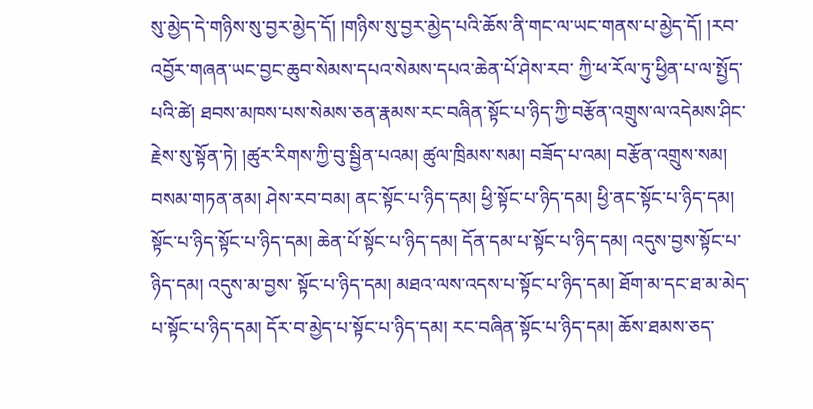སུ་མྱེད་དེ་གཉིས་སུ་བྱར་མྱེད་དོ། །གཉིས་སུ་བྱར་མྱེད་པའི་ཆོས་ནི་གང་ལ་ཡང་གནས་པ་མྱེད་དོ། །རབ་འབྱོར་གཞན་ཡང་བྱང་ཆུབ་སེམས་དཔའ་སེམས་དཔའ་ཆེན་པོ་ཤེས་རབ་ ཀྱི་ཕ་རོལ་ཏུ་ཕྱིན་པ་ལ་སྤྱོད་པའི་ཚེ། ཐབས་མཁས་པས་སེམས་ཅན་རྣམས་རང་བཞིན་སྟོང་པ་ཉིད་ཀྱི་བརྩོན་འགྲུས་ལ་འདེམས་ཤིང་རྗེས་སུ་སྟོན་ཏེ། །ཚུར་རིགས་ཀྱི་བུ་སྦྱིན་པའམ། ཚུལ་ཁྲིམས་སམ། བཟོད་པ་འམ། བརྩོན་འགྲུས་སམ། བསམ་གཏན་ནམ། ཤེས་རབ་བམ། ནང་སྟོང་པ་ཉིད་དམ། ཕྱི་སྟོང་པ་ཉིད་དམ། ཕྱི་ནང་སྟོང་པ་ཉིད་དམ། སྟོང་པ་ཉིད་སྟོང་པ་ཉིད་དམ། ཆེན་པོ་སྟོང་པ་ཉིད་དམ། དོན་དམ་པ་སྟོང་པ་ཉིད་དམ། འདུས་བྱས་སྟོང་པ་ཉིད་དམ། འདུས་མ་བྱས་ སྟོང་པ་ཉིད་དམ། མཐའ་ལས་འདས་པ་སྟོང་པ་ཉིད་དམ། ཐོག་མ་དང་ཐ་མ་མེད་པ་སྟོང་པ་ཉིད་དམ། དོར་བ་མྱེད་པ་སྟོང་པ་ཉིད་དམ། རང་བཞིན་སྟོང་པ་ཉིད་དམ། ཆོས་ཐམས་ཅད་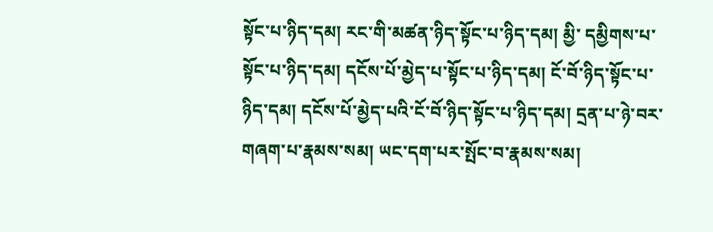སྟོང་པ་ཉིད་དམ། རང་གི་མཚན་ཉིད་སྟོང་པ་ཉིད་དམ། མྱི་ དམྱིགས་པ་སྟོང་པ་ཉིད་དམ། དངོས་པོ་མྱེད་པ་སྟོང་པ་ཉིད་དམ། ངོ་བོ་ཉིད་སྟོང་པ་ཉིད་དམ། དངོས་པོ་མྱེད་པའི་ངོ་བོ་ཉིད་སྟོང་པ་ཉིད་དམ། དྲན་པ་ཉེ་བར་གཞག་པ་རྣམས་སམ། ཡང་དག་པར་སྤོང་བ་རྣམས་སམ།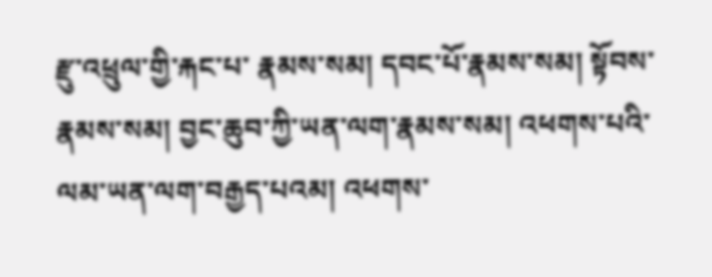རྫུ་འཕྲུལ་གྱི་རྐང་པ་ རྣམས་སམ། དབང་པོ་རྣམས་སམ། སྟོབས་རྣམས་སམ། བྱང་ཆུབ་ཀྱི་ཡན་ལག་རྣམས་སམ། འཕགས་པའི་ལམ་ཡན་ལག་བརྒྱད་པའམ། འཕགས་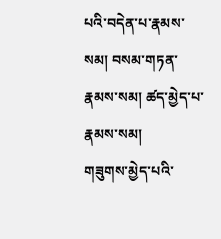པའི་བདེན་པ་རྣམས་སམ། བསམ་གཏན་རྣམས་སམ། ཚད་མྱེད་པ་རྣམས་སམ།
གཟུགས་མྱེད་པའི་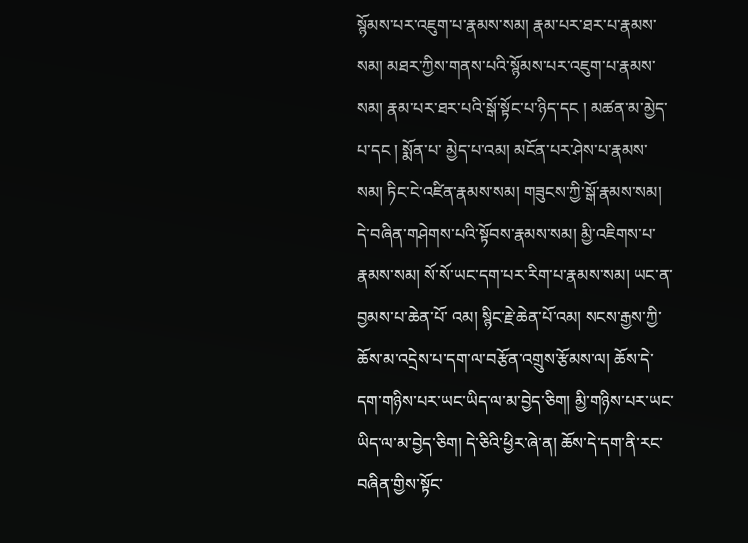སྙོམས་པར་འཇུག་པ་རྣམས་སམ། རྣམ་པར་ཐར་པ་རྣམས་སམ། མཐར་ཀྱིས་གནས་པའི་སྙོམས་པར་འཇུག་པ་རྣམས་སམ། རྣམ་པར་ཐར་པའི་སྒོ་སྟོང་པ་ཉིད་དང ། མཚན་མ་མྱེད་པ་དང ། སྨོན་པ་ མྱེད་པ་འམ། མངོན་པར་ཤེས་པ་རྣམས་སམ། ཏིང་ངེ་འཛིན་རྣམས་སམ། གཟུངས་ཀྱི་སྒོ་རྣམས་སམ། དེ་བཞིན་གཤེགས་པའི་སྟོབས་རྣམས་སམ། མྱི་འཇིགས་པ་རྣམས་སམ། སོ་སོ་ཡང་དག་པར་རིག་པ་རྣམས་སམ། ཡང་ན་བྱམས་པ་ཆེན་པོ་ འམ། སྙིང་རྗེ་ཆེན་པོ་འམ། སངས་རྒྱས་ཀྱི་ཆོས་མ་འདྲེས་པ་དག་ལ་བརྩོན་འགྲུས་རྩོམས་ལ། ཆོས་དེ་དག་གཉིས་པར་ཡང་ཡིད་ལ་མ་བྱེད་ཅིག། མྱི་གཉིས་པར་ཡང་ཡིད་ལ་མ་བྱེད་ཅིག། དེ་ཅིའི་ཕྱིར་ཞེ་ན། ཆོས་དེ་དག་ནི་རང་བཞིན་གྱིས་སྟོང་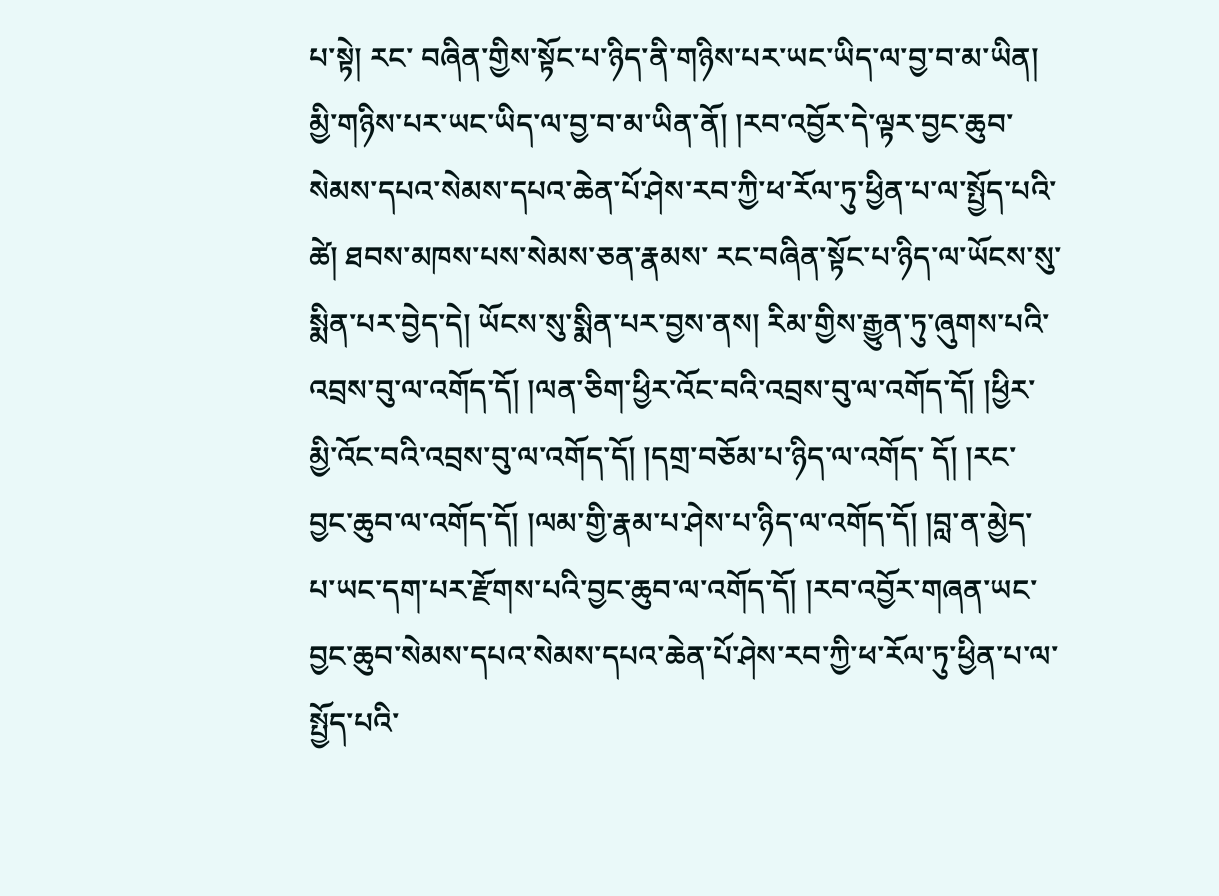པ་སྟེ། རང་ བཞིན་གྱིས་སྟོང་པ་ཉིད་ནི་གཉིས་པར་ཡང་ཡིད་ལ་བྱ་བ་མ་ཡིན། མྱི་གཉིས་པར་ཡང་ཡིད་ལ་བྱ་བ་མ་ཡིན་ནོ། །རབ་འབྱོར་དེ་ལྟར་བྱང་ཆུབ་སེམས་དཔའ་སེམས་དཔའ་ཆེན་པོ་ཤེས་རབ་ཀྱི་ཕ་རོལ་ཏུ་ཕྱིན་པ་ལ་སྤྱོད་པའི་ཚེ། ཐབས་མཁས་པས་སེམས་ཅན་རྣམས་ རང་བཞིན་སྟོང་པ་ཉིད་ལ་ཡོངས་སུ་སྨིན་པར་བྱེད་དེ། ཡོངས་སུ་སྨིན་པར་བྱས་ནས། རིམ་གྱིས་རྒྱུན་ཏུ་ཞུགས་པའི་འབྲས་བུ་ལ་འགོད་དོ། །ལན་ཅིག་ཕྱིར་འོང་བའི་འབྲས་བུ་ལ་འགོད་དོ། །ཕྱིར་མྱི་འོང་བའི་འབྲས་བུ་ལ་འགོད་དོ། །དགྲ་བཅོམ་པ་ཉིད་ལ་འགོད་ དོ། །རང་བྱང་ཆུབ་ལ་འགོད་དོ། །ལམ་གྱི་རྣམ་པ་ཤེས་པ་ཉིད་ལ་འགོད་དོ། །བླ་ན་མྱེད་པ་ཡང་དག་པར་རྫོགས་པའི་བྱང་ཆུབ་ལ་འགོད་དོ། །རབ་འབྱོར་གཞན་ཡང་བྱང་ཆུབ་སེམས་དཔའ་སེམས་དཔའ་ཆེན་པོ་ཤེས་རབ་ཀྱི་ཕ་རོལ་ཏུ་ཕྱིན་པ་ལ་སྤྱོད་པའི་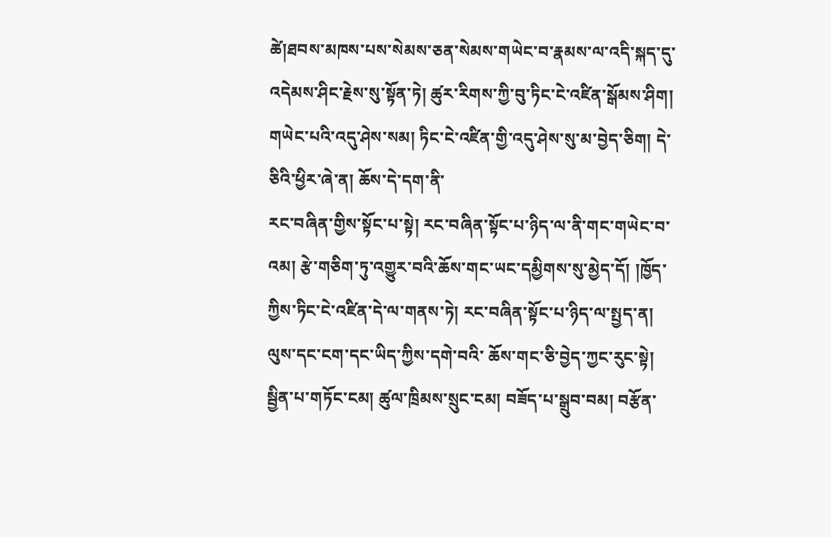ཚེ།ཐབས་མཁས་པས་སེམས་ཅན་སེམས་གཡེང་བ་རྣམས་ལ་འདི་སྐད་དུ་འདེམས་ཤིང་རྗེས་སུ་སྟོན་ཏེ། ཚུར་རིགས་ཀྱི་བུ་ཏིང་ངེ་འཛིན་སྒོམས་ཤིག། གཡེང་པའི་འདུ་ཤེས་སམ། ཏིང་ངེ་འཛིན་གྱི་འདུ་ཤེས་སུ་མ་བྱེད་ཅིག། དེ་ཅིའི་ཕྱིར་ཞེ་ན། ཆོས་དེ་དག་ནི་
རང་བཞིན་གྱིས་སྟོང་པ་སྟེ། རང་བཞིན་སྟོང་པ་ཉིད་ལ་ནི་གང་གཡེང་བ་འམ། རྩེ་གཅིག་ཏུ་འགྱུར་བའི་ཆོས་གང་ཡང་དམྱིགས་སུ་མྱེད་དོ། །ཁྱོད་ཀྱིས་ཏིང་ངེ་འཛིན་དེ་ལ་གནས་ཏེ། རང་བཞིན་སྟོང་པ་ཉིད་ལ་སྤྱད་ན། ལུས་དང་ངག་དང་ཡིད་ཀྱིས་དགེ་བའི་ ཆོས་གང་ཅི་བྱེད་ཀྱང་རུང་སྟེ། སྦྱིན་པ་གཏོང་ངམ། ཚུལ་ཁྲིམས་སྲུང་ངམ། བཟོད་པ་སྒྲུབ་བམ། བརྩོན་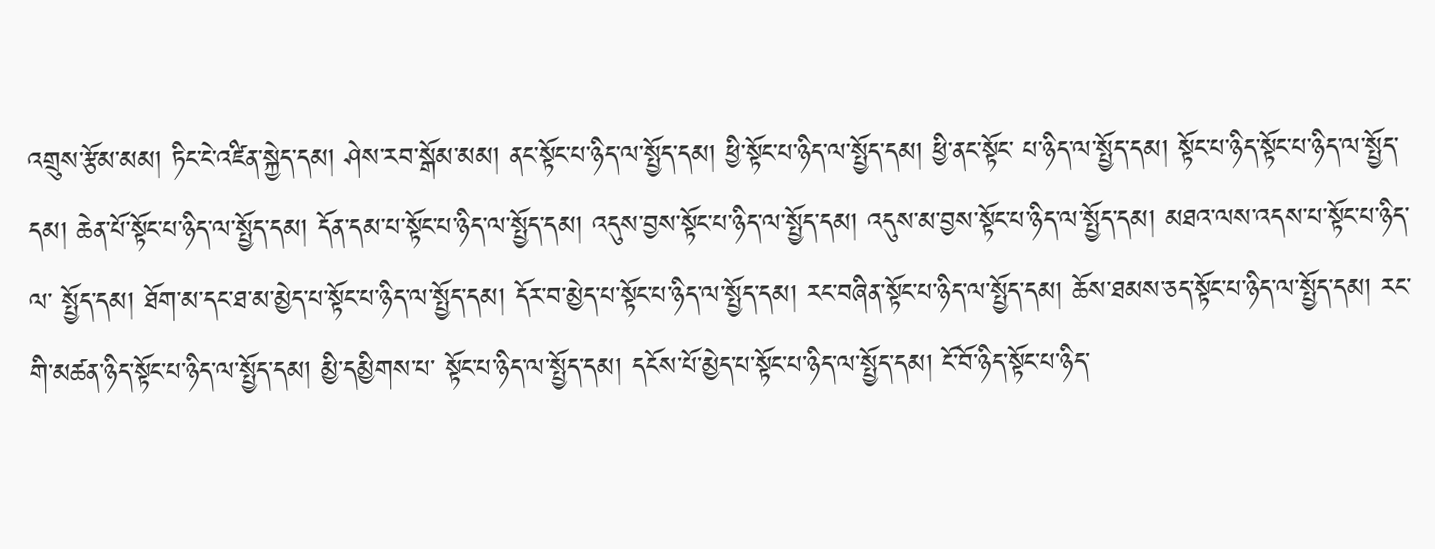འགྲུས་རྩོམ་མམ། ཏིང་ངེ་འཛིན་སྐྱེད་དམ། ཤེས་རབ་སྒོམ་མམ། ནང་སྟོང་པ་ཉིད་ལ་སྤྱོད་དམ། ཕྱི་སྟོང་པ་ཉིད་ལ་སྤྱོད་དམ། ཕྱི་ནང་སྟོང་ པ་ཉིད་ལ་སྤྱོད་དམ། སྟོང་པ་ཉིད་སྟོང་པ་ཉིད་ལ་སྤྱོད་དམ། ཆེན་པོ་སྟོང་པ་ཉིད་ལ་སྤྱོད་དམ། དོན་དམ་པ་སྟོང་པ་ཉིད་ལ་སྤྱོད་དམ། འདུས་བྱས་སྟོང་པ་ཉིད་ལ་སྤྱོད་དམ། འདུས་མ་བྱས་སྟོང་པ་ཉིད་ལ་སྤྱོད་དམ། མཐའ་ལས་འདས་པ་སྟོང་པ་ཉིད་ལ་ སྤྱོད་དམ། ཐོག་མ་དང་ཐ་མ་མྱེད་པ་སྟོང་པ་ཉིད་ལ་སྤྱོད་དམ། དོར་བ་མྱེད་པ་སྟོང་པ་ཉིད་ལ་སྤྱོད་དམ། རང་བཞིན་སྟོང་པ་ཉིད་ལ་སྤྱོད་དམ། ཆོས་ཐམས་ཅད་སྟོང་པ་ཉིད་ལ་སྤྱོད་དམ། རང་གི་མཚན་ཉིད་སྟོང་པ་ཉིད་ལ་སྤྱོད་དམ། མྱི་དམྱིགས་པ་ སྟོང་པ་ཉིད་ལ་སྤྱོད་དམ། དངོས་པོ་མྱེད་པ་སྟོང་པ་ཉིད་ལ་སྤྱོད་དམ། ངོ་བོ་ཉིད་སྟོང་པ་ཉིད་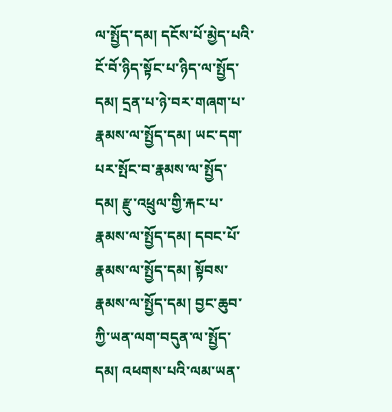ལ་སྤྱོད་དམ། དངོས་པོ་མྱེད་པའི་ངོ་བོ་ཉིད་སྟོང་པ་ཉིད་ལ་སྤྱོད་དམ། དྲན་པ་ཉེ་བར་གཞག་པ་རྣམས་ལ་སྤྱོད་དམ། ཡང་དག་པར་སྤོང་བ་རྣམས་ལ་སྤྱོད་ དམ། རྫུ་འཕྲུལ་གྱི་རྐང་པ་རྣམས་ལ་སྤྱོད་དམ། དབང་པོ་རྣམས་ལ་སྤྱོད་དམ། སྟོབས་རྣམས་ལ་སྤྱོད་དམ། བྱང་ཆུབ་ཀྱི་ཡན་ལག་བདུན་ལ་སྤྱོད་དམ། འཕགས་པའི་ལམ་ཡན་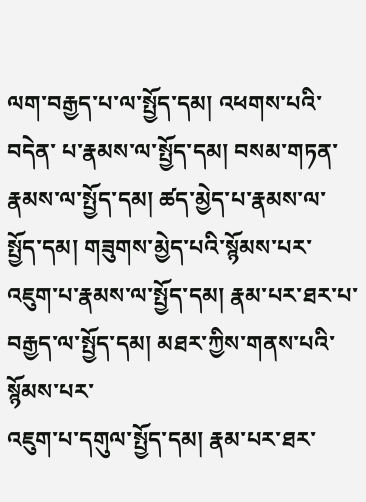ལག་བརྒྱད་པ་ལ་སྤྱོད་དམ། འཕགས་པའི་བདེན་ པ་རྣམས་ལ་སྤྱོད་དམ། བསམ་གཏན་རྣམས་ལ་སྤྱོད་དམ། ཚད་མྱེད་པ་རྣམས་ལ་སྤྱོད་དམ། གཟུགས་མྱེད་པའི་སྙོམས་པར་འཇུག་པ་རྣམས་ལ་སྤྱོད་དམ། རྣམ་པར་ཐར་པ་བརྒྱད་ལ་སྤྱོད་དམ། མཐར་ཀྱིས་གནས་པའི་སྙོམས་པར་
འཇུག་པ་དགུལ་སྤྱོད་དམ། རྣམ་པར་ཐར་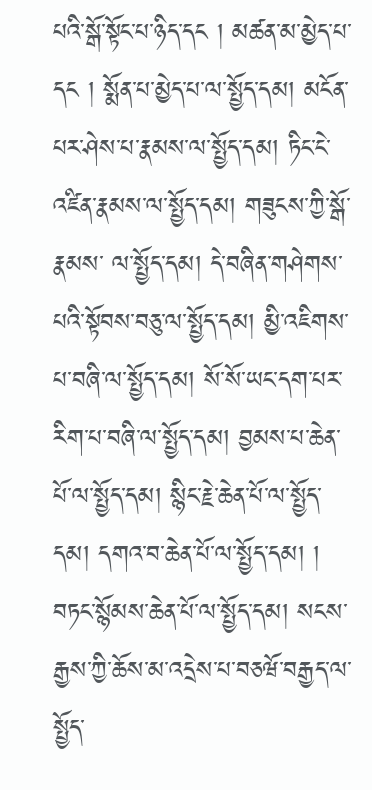པའི་སྒོ་སྟོང་པ་ཉིད་དང ། མཚན་མ་མྱེད་པ་དང ། སྨོན་པ་མྱེད་པ་ལ་སྤྱོད་དམ། མངོན་པར་ཤེས་པ་རྣམས་ལ་སྤྱོད་དམ། ཏིང་ངེ་འཛིན་རྣམས་ལ་སྤྱོད་དམ། གཟུངས་ཀྱི་སྒོ་རྣམས་ ལ་སྤྱོད་དམ། དེ་བཞིན་གཤེགས་པའི་སྟོབས་བཅུ་ལ་སྤྱོད་དམ། མྱི་འཇིགས་པ་བཞི་ལ་སྤྱོད་དམ། སོ་སོ་ཡང་དག་པར་རིག་པ་བཞི་ལ་སྤྱོད་དམ། བྱམས་པ་ཆེན་པོ་ལ་སྤྱོད་དམ། སྙིང་རྗེ་ཆེན་པོ་ལ་སྤྱོད་དམ། དགའ་བ་ཆེན་པོ་ལ་སྤྱོད་དམ། ། བཏང་སྙོམས་ཆེན་པོ་ལ་སྤྱོད་དམ། སངས་རྒྱས་ཀྱི་ཆོས་མ་འདྲེས་པ་བཅཝོ་བརྒྱད་ལ་སྤྱོད་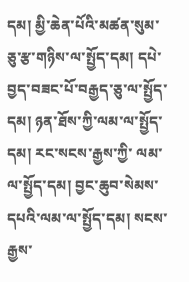དམ། མྱི་ཆེན་པོའི་མཚན་སུམ་ཅུ་རྩ་གཉིས་ལ་སྤྱོད་དམ། དཔེ་བྱད་བཟང་པོ་བརྒྱད་ཅུ་ལ་སྤྱོད་དམ། ཉན་ཐོས་ཀྱི་ལམ་ལ་སྤྱོད་དམ། རང་སངས་རྒྱས་ཀྱི་ ལམ་ལ་སྤྱོད་དམ། བྱང་ཆུབ་སེམས་དཔའི་ལམ་ལ་སྤྱོད་དམ། སངས་རྒྱས་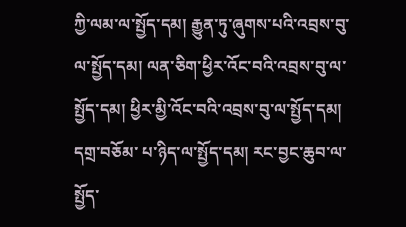ཀྱི་ལམ་ལ་སྤྱོད་དམ། རྒྱུན་ཏུ་ཞུགས་པའི་འབྲས་བུ་ལ་སྤྱོད་དམ། ལན་ཅིག་ཕྱིར་འོང་བའི་འབྲས་བུ་ལ་སྤྱོད་དམ། ཕྱིར་མྱི་འོང་བའི་འབྲས་བུ་ལ་སྤྱོད་དམ། དགྲ་བཅོམ་ པ་ཉིད་ལ་སྤྱོད་དམ། རང་བྱང་ཆུབ་ལ་སྤྱོད་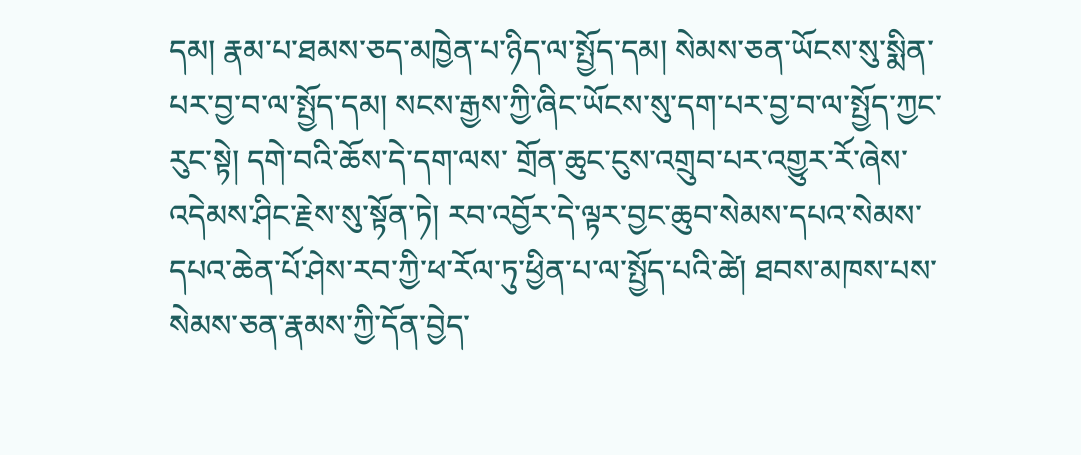དམ། རྣམ་པ་ཐམས་ཅད་མཁྱེན་པ་ཉིད་ལ་སྤྱོད་དམ། སེམས་ཅན་ཡོངས་སུ་སྨིན་པར་བྱ་བ་ལ་སྤྱོད་དམ། སངས་རྒྱས་ཀྱི་ཞིང་ཡོངས་སུ་དག་པར་བྱ་བ་ལ་སྤྱོད་ཀྱང་རུང་སྟེ། དགེ་བའི་ཆོས་དེ་དག་ལས་ གྲོན་ཆུང་ངུས་འགྲུབ་པར་འགྱུར་རོ་ཞེས་འདེམས་ཤིང་རྗེས་སུ་སྟོན་ཏེ། རབ་འབྱོར་དེ་ལྟར་བྱང་ཆུབ་སེམས་དཔའ་སེམས་དཔའ་ཆེན་པོ་ཤེས་རབ་ཀྱི་ཕ་རོལ་ཏུ་ཕྱིན་པ་ལ་སྤྱོད་པའི་ཚེ། ཐབས་མཁས་པས་སེམས་ཅན་རྣམས་ཀྱི་དོན་བྱེད་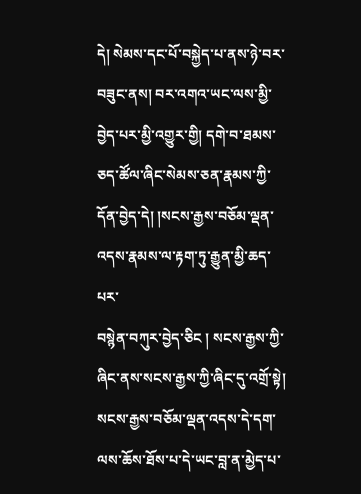དེ། སེམས་དང་པོ་བསྐྱེད་པ་ནས་ཉེ་བར་བཟུང་ནས། བར་འགའ་ཡང་ལས་མྱི་བྱེད་པར་མྱི་འགྱུར་གྱི། དགེ་བ་ཐམས་ཅད་ཚོལ་ཞིང་སེམས་ཅན་རྣམས་ཀྱི་དོན་བྱེད་དེ། །སངས་རྒྱས་བཅོམ་ལྡན་འདས་རྣམས་ལ་རྟག་ཏུ་རྒྱུན་མྱི་ཆད་པར་
བསྙེན་བཀུར་བྱེད་ཅིང ། སངས་རྒྱས་ཀྱི་ཞིང་ནས་སངས་རྒྱས་ཀྱི་ཞིང་དུ་འགྲོ་སྟེ། སངས་རྒྱས་བཅོམ་ལྡན་འདས་དེ་དག་ལས་ཆོས་ཐོས་པ་དེ་ཡང་བླ་ན་མྱེད་པ་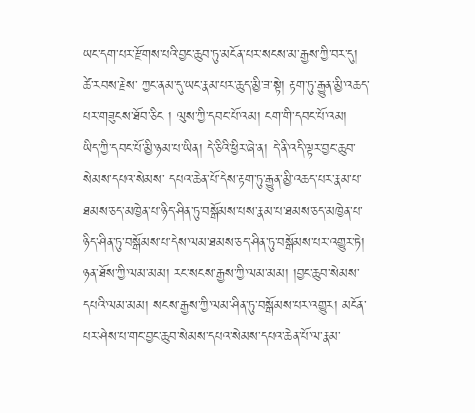ཡང་དག་པར་རྫོགས་པའི་བྱང་ཆུབ་ཏུ་མངོན་པར་སངས་མ་རྒྱས་ཀྱི་བར་དུ། ཚེ་རབས་རྗེས་ ཀྱང་ནམ་དུ་ཡང་རྣམ་པར་ཆུད་མྱི་ཟ་སྟེ། རྟག་ཏུ་རྒྱུན་མྱི་འཆད་པར་གཟུངས་ཐོབ་ཅིང ། ལུས་ཀྱི་དབང་པོ་འམ། ངག་གི་དབང་པོ་འམ། ཡིད་ཀྱི་དབང་པོ་མྱི་ཉམ་པ་ཡིན། དེ་ཅིའི་ཕྱིར་ཞེ་ན། དེ་ནི་འདི་ལྟར་བྱང་ཆུབ་སེམས་དཔའ་སེམས་ དཔའ་ཆེན་པོ་དེས་རྟག་ཏུ་རྒྱུན་མྱི་འཆད་པར་རྣམ་པ་ཐམས་ཅད་མཁྱེན་པ་ཉིད་ཤིན་ཏུ་བསྒོམས་པས་རྣམ་པ་ཐམས་ཅད་མཁྱེན་པ་ཉིད་ཤིན་ཏུ་བསྒོམས་པ་དེས་ལམ་ཐམས་ཅད་ཤིན་ཏུ་བསྒོམས་པར་འགྱུར་ཏེ། ཉན་ཐོས་ཀྱི་ལམ་མམ། རང་སངས་རྒྱས་ཀྱི་ལམ་མམ། །བྱང་ཆུབ་སེམས་དཔའི་ལམ་མམ། སངས་རྒྱས་ཀྱི་ལམ་ཤིན་ཏུ་བསྒོམས་པར་འགྱུར། མངོན་པར་ཤེས་པ་གང་བྱང་ཆུབ་སེམས་དཔའ་སེམས་དཔའ་ཆེན་པོ་ལ་རྣམ་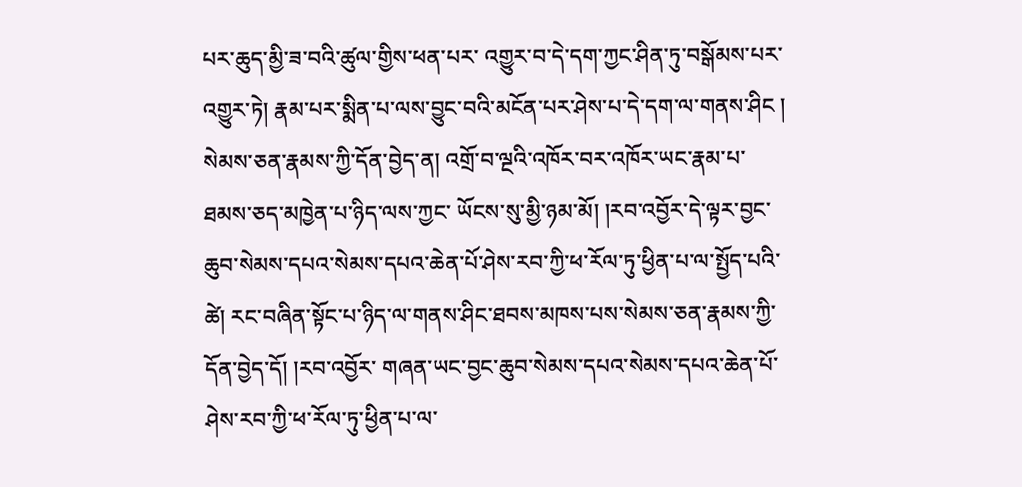པར་ཆུད་མྱི་ཟ་བའི་ཚུལ་གྱིས་ཕན་པར་ འགྱུར་བ་དེ་དག་ཀྱང་ཤིན་ཏུ་བསྒོམས་པར་འགྱུར་ཏེ། རྣམ་པར་སྨིན་པ་ལས་བྱུང་བའི་མངོན་པར་ཤེས་པ་དེ་དག་ལ་གནས་ཤིང ། སེམས་ཅན་རྣམས་ཀྱི་དོན་བྱེད་ན། འགྲོ་བ་ལྔའི་འཁོར་བར་འཁོར་ཡང་རྣམ་པ་ཐམས་ཅད་མཁྱེན་པ་ཉིད་ལས་ཀྱང་ ཡོངས་སུ་མྱི་ཉམ་མོ། །རབ་འབྱོར་དེ་ལྟར་བྱང་ཆུབ་སེམས་དཔའ་སེམས་དཔའ་ཆེན་པོ་ཤེས་རབ་ཀྱི་ཕ་རོལ་ཏུ་ཕྱིན་པ་ལ་སྤྱོད་པའི་ཚེ། རང་བཞིན་སྟོང་པ་ཉིད་ལ་གནས་ཤིང་ཐབས་མཁས་པས་སེམས་ཅན་རྣམས་ཀྱི་དོན་བྱེད་དོ། །རབ་འབྱོར་ གཞན་ཡང་བྱང་ཆུབ་སེམས་དཔའ་སེམས་དཔའ་ཆེན་པོ་ཤེས་རབ་ཀྱི་ཕ་རོལ་ཏུ་ཕྱིན་པ་ལ་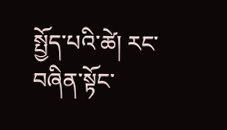སྤྱོད་པའི་ཚེ། རང་བཞིན་སྟོང་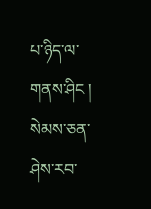པ་ཉིད་ལ་གནས་ཤིང ། སེམས་ཅན་ཤེས་རབ་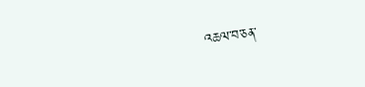འཆལ་བ་ཅན་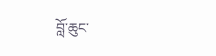བློ་ཆུང་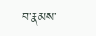བ་རྣམས་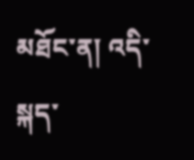མཐོང་ན། འདི་སྐད་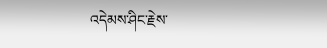འདེམས་ཤིང་རྗེས་